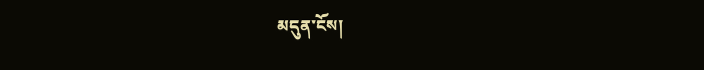མདུན་ངོས།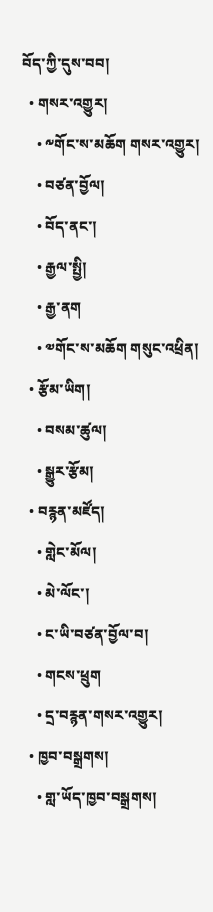བོད་ཀྱི་དུས་བབ།
  • གསར་འགྱུར།
    • ༸གོང་ས་མཆོག གསར་འགྱུར།
    • བཙན་བྱོལ།
    • བོད་ནང་།
    • རྒྱལ་སྤྱི།
    • རྒྱ་ནག
    • ༧གོང་ས་མཆོག གསུང་འཕྲིན།
  • རྩོམ་ཡིག།
    • བསམ་ཚུལ།
    • སྒྱུར་རྩོམ།
  • བརྙན་མཛོད།
    • གླེང་མོལ།
    • མེ་ལོང་།
    • ང་ཡི་བཙན་བྱོལ་བ།
    • གངས་ཕྲུག
    • དྲ་བརྙན་གསར་འགྱུར།
  • ཁྱབ་བསྒྲགས།
    • གླ་ཡོད་ཁྱབ་བསྒྲགས།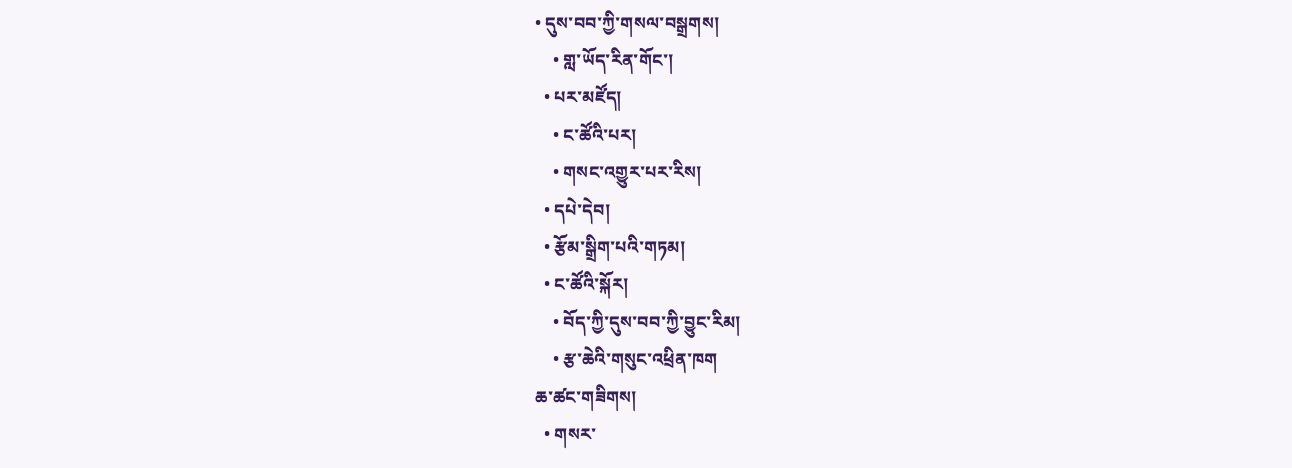• དུས་བབ་ཀྱི་གསལ་བསྒྲགས།
    • གླ་ཡོད་རིན་གོང་།
  • པར་མཛོད།
    • ང་ཚོའི་པར།
    • གསང་འགྱུར་པར་རིས།
  • དཔེ་དེབ།
  • རྩོམ་སྒྲིག་པའི་གཏམ།
  • ང་ཚོའི་སྐོར།
    • བོད་ཀྱི་དུས་བབ་ཀྱི་བྱུང་རིམ།
    • རྩ་ཆེའི་གསུང་འཕྲིན་ཁག
ཆ་ཚང་གཟིགས།
  • གསར་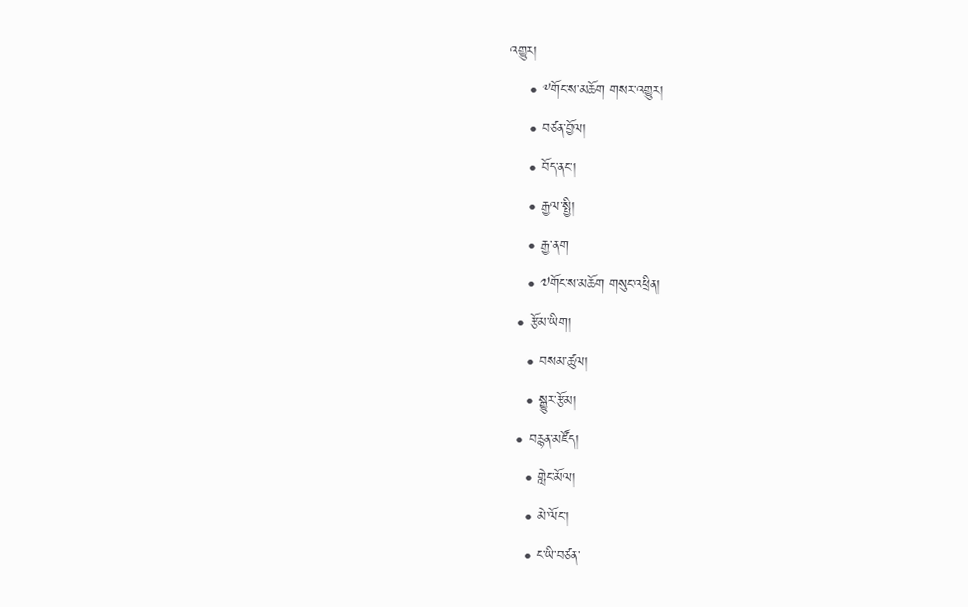འགྱུར།
    • ༸གོང་ས་མཆོག གསར་འགྱུར།
    • བཙན་བྱོལ།
    • བོད་ནང་།
    • རྒྱལ་སྤྱི།
    • རྒྱ་ནག
    • ༧གོང་ས་མཆོག གསུང་འཕྲིན།
  • རྩོམ་ཡིག།
    • བསམ་ཚུལ།
    • སྒྱུར་རྩོམ།
  • བརྙན་མཛོད།
    • གླེང་མོལ།
    • མེ་ལོང་།
    • ང་ཡི་བཙན་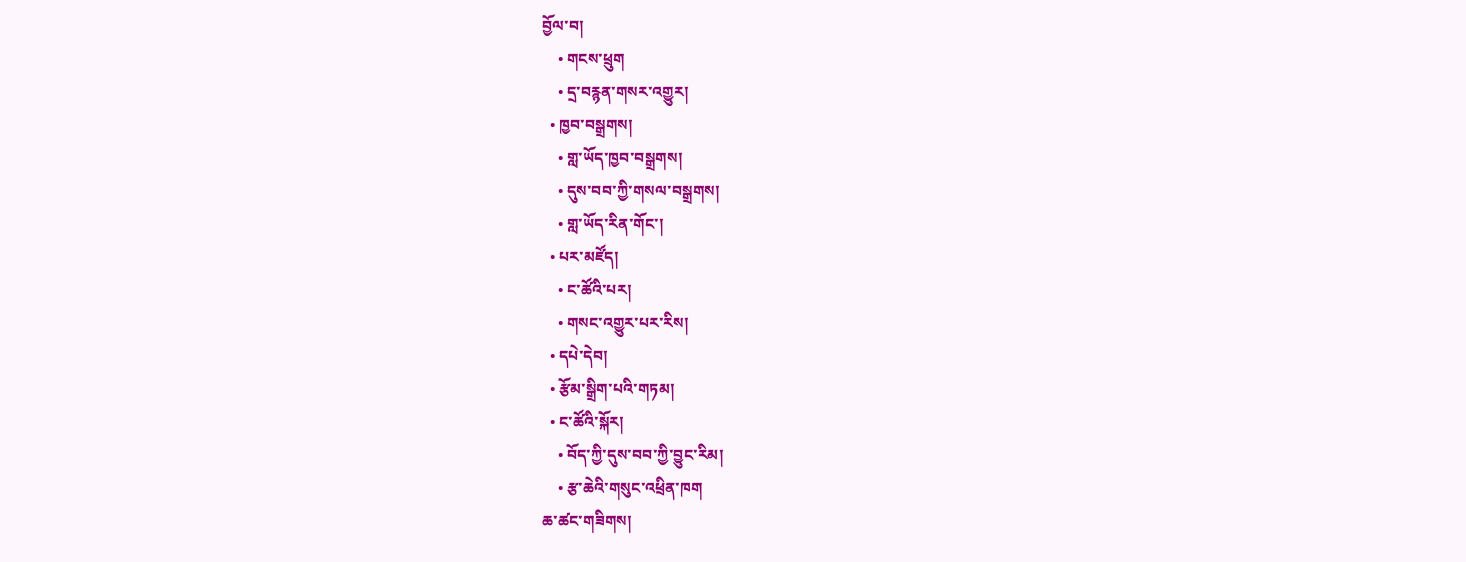བྱོལ་བ།
    • གངས་ཕྲུག
    • དྲ་བརྙན་གསར་འགྱུར།
  • ཁྱབ་བསྒྲགས།
    • གླ་ཡོད་ཁྱབ་བསྒྲགས།
    • དུས་བབ་ཀྱི་གསལ་བསྒྲགས།
    • གླ་ཡོད་རིན་གོང་།
  • པར་མཛོད།
    • ང་ཚོའི་པར།
    • གསང་འགྱུར་པར་རིས།
  • དཔེ་དེབ།
  • རྩོམ་སྒྲིག་པའི་གཏམ།
  • ང་ཚོའི་སྐོར།
    • བོད་ཀྱི་དུས་བབ་ཀྱི་བྱུང་རིམ།
    • རྩ་ཆེའི་གསུང་འཕྲིན་ཁག
ཆ་ཚང་གཟིགས།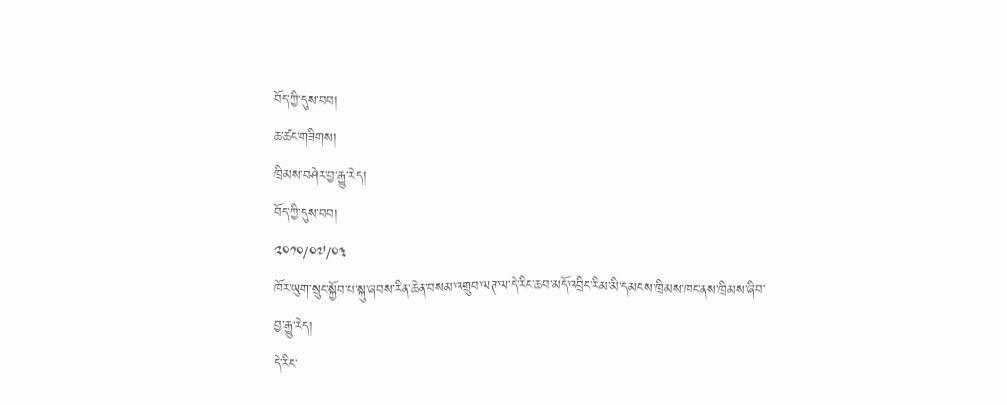བོད་ཀྱི་དུས་བབ།
ཆ་ཚང་གཟིགས།
ཁྲིམས་བཤེར་བྱ་རྒྱུ་རེད།
བོད་ཀྱི་དུས་བབ།
༢༠༡༠/༠༧/༠༣
ཁོར་ཡུག་སྲུང་སྐྱོབ་པ་སྐུ་ཞབས་རིན་ཆེན་བསམ་འགྲུབ་ལཊ་ལ་དེ་རིང་ཆབ་མདོ་འབྲིང་རིམ་མི་དམངས་ཁྲིམས་ཁང་ནས་ཁྲིམས་ཞིབ་བྱ་རྒྱུ་རེད།
དེ་རིང་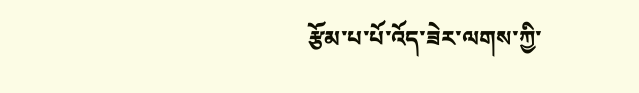རྩོམ་པ་པོ་འོད་ཟེར་ལགས་ཀྱི་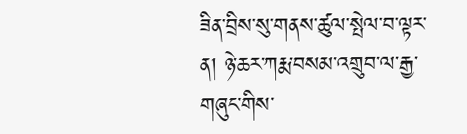ཟིན་བྲིས་སུ་གནས་ཚུལ་སྤེལ་བ་ལྟར་ན། ཉེ་ཆར་ཀརྨ་བསམ་འགྲུབ་ལ་རྒྱ་གཞུང་གིས་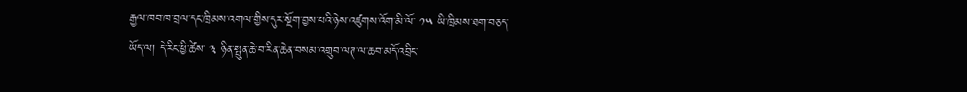རྒྱལ་ཁབ་ཁ་བྲལ་དང་ཁྲིམས་འགལ་གྱིས་དུར་སྔོག་བྱས་པའི་ཉེས་འཛུགས་འོག་མི་ལོ་ ༡༥ ཡི་ཁྲིམས་ཐག་བཅད་ཡོད་ལ། དེ་རིང་ཕྱི་ཚེས་ ༣ ཉིན་སྤུན་ཆེ་བ་རིན་ཆེན་བསམ་འགྲུབ་ལཊ་ལ་ཆབ་མདོ་འབྲིང་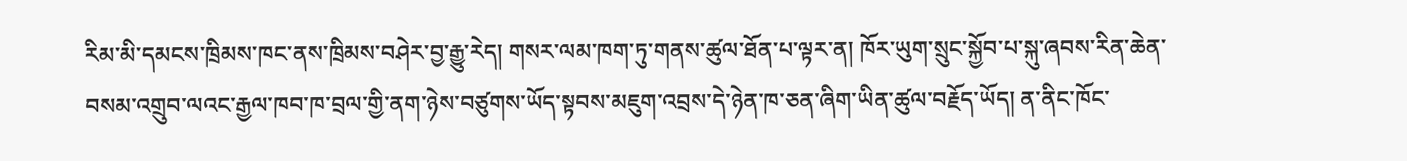རིམ་མི་དམངས་ཁྲིམས་ཁང་ནས་ཁྲིམས་བཤེར་བྱ་རྒྱུ་རེད། གསར་ལམ་ཁག་ཏུ་གནས་ཚུལ་ཐོན་པ་ལྟར་ན། ཁོར་ཡུག་སྲུང་སྐྱོབ་པ་སྐུ་ཞབས་རིན་ཆེན་བསམ་འགྲུབ་ལའང་རྒྱལ་ཁབ་ཁ་བྲལ་གྱི་ནག་ཉེས་བཙུགས་ཡོད་སྟབས་མཇུག་འབྲས་དེ་ཉེན་ཁ་ཅན་ཞིག་ཡིན་ཚུལ་བརྗོད་ཡོད། ན་ནིང་ཁོང་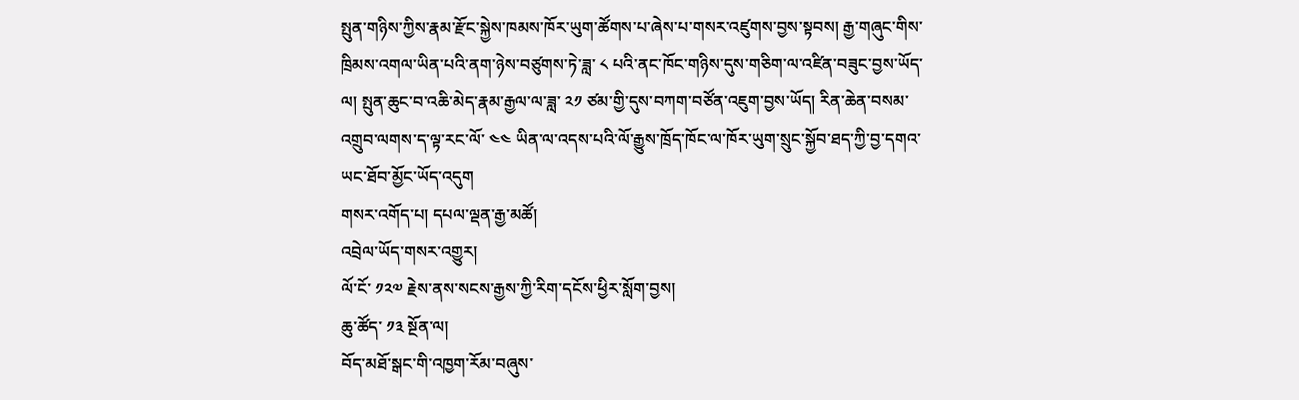སྤུན་གཉིས་ཀྱིས་རྣམ་རྫོང་སྐྱེས་ཁམས་ཁོར་ཡུག་ཚོགས་པ་ཞེས་པ་གསར་འཛུགས་བྱས་སྟབས། རྒྱ་གཞུང་གིས་ཁྲིམས་འགལ་ཡིན་པའི་ནག་ཉེས་བཙུགས་ཏེ་ཟླ་ ༨ པའི་ནང་ཁོང་གཉིས་དུས་གཅིག་ལ་འཛིན་བཟུང་བྱས་ཡོད་ལ། སྤུན་ཆུང་བ་འཆི་མེད་རྣམ་རྒྱལ་ལ་ཟླ་ ༢༡ ཙམ་གྱི་དུས་བཀག་བཙོན་འཇུག་བྱས་ཡོད། རིན་ཆེན་བསམ་འགྲུབ་ལགས་ད་ལྟ་རང་ལོ་ ༤༤ ཡིན་ལ་འདས་པའི་ལོ་རྒྱུས་ཁྲོད་ཁོང་ལ་ཁོར་ཡུག་སྲུང་སྐྱོབ་ཐད་ཀྱི་བྱ་དགའ་ཡང་ཐོབ་མྱོང་ཡོད་འདུག
གསར་འགོད་པ། དཔལ་ལྡན་རྒྱ་མཚོ།
འབྲེལ་ཡོད་གསར་འགྱུར།
ལོ་ངོ་ ༡༢༧ རྗེས་ནས་སངས་རྒྱས་ཀྱི་རིག་དངོས་ཕྱིར་སློག་བྱས།
ཆུ་ཚོད་ ༡༣ སྔོན་ལ།
བོད་མཐོ་སྒང་གི་འཁྱག་རོམ་བཞུས་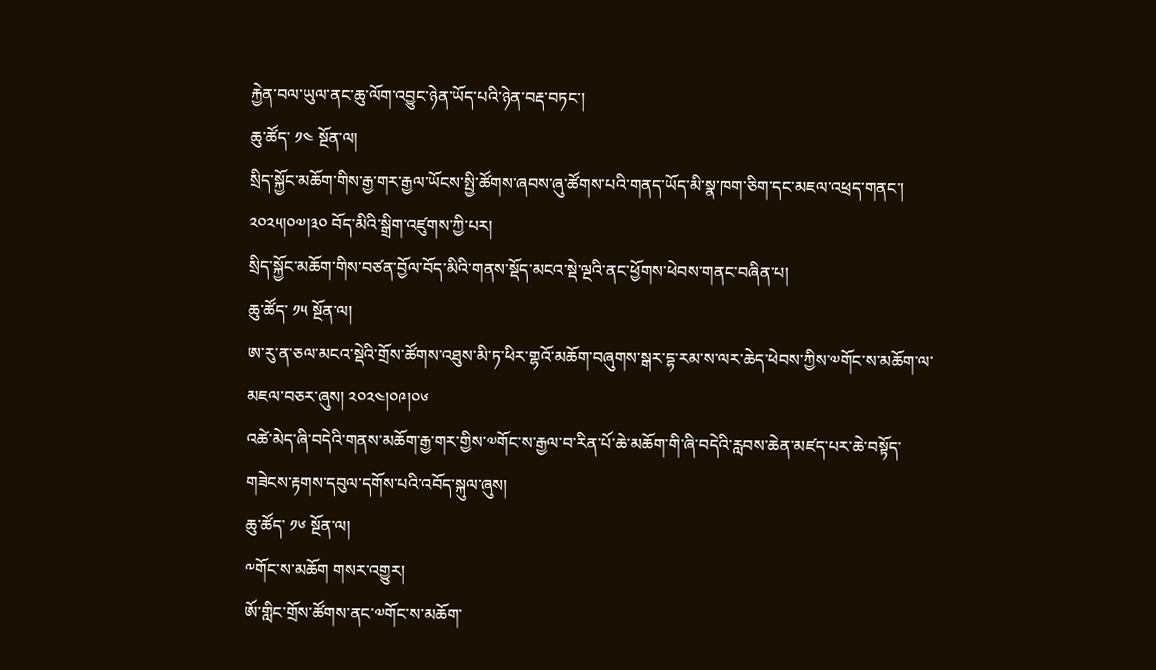རྐྱེན་བལ་ཡུལ་ནང་ཆུ་ལོག་འབྱུང་ཉེན་ཡོད་པའི་ཉེན་བརྡ་བཏང་།
ཆུ་ཚོད་ ༡༤ སྔོན་ལ།
སྲིད་སྐྱོང་མཆོག་གིས་རྒྱ་གར་རྒྱལ་ཡོངས་སྤྱི་ཚོགས་ཞབས་ཞུ་ཚོགས་པའི་གནད་ཡོད་མི་སྣ་ཁག་ཅིག་དང་མཇལ་འཕྲད་གནང་། ༢༠༢༥།༠༧།༣༠ བོད་མིའི་སྒྲིག་འཛུགས་ཀྱི་པར།
སྲིད་སྐྱོང་མཆོག་གིས་བཙན་བྱོལ་བོད་མིའི་གནས་སྡོད་མངའ་སྡེ་ལྔའི་ནང་ཕྱོགས་ཕེབས་གནང་བཞིན་པ།
ཆུ་ཚོད་ ༡༥ སྔོན་ལ།
ཨ་རུ་ན་ཅལ་མངའ་སྡེའི་གྲོས་ཚོགས་འཐུས་མི་ཏ་ཕིར་གྷའོ་མཆོག་བཞུགས་སྒར་དྷ་རམ་ས་ལར་ཆེད་ཕེབས་ཀྱིས་༧གོང་ས་མཆོག་ལ་མཇལ་བཅར་ཞུས། ༢༠༢༤།༠༩།༠༦
འཚེ་མེད་ཞི་བདེའི་གནས་མཆོག་རྒྱ་གར་གྱིས་༧གོང་ས་རྒྱལ་བ་རིན་པོ་ཆེ་མཆོག་གི་ཞི་བདེའི་རླབས་ཆེན་མཛད་པར་ཆེ་བསྟོད་གཟེངས་རྟགས་དབུལ་དགོས་པའི་འབོད་སྐུལ་ཞུས།
ཆུ་ཚོད་ ༡༦ སྔོན་ལ།
༸གོང་ས་མཆོག གསར་འགྱུར།
ཨོ་གླིང་གྲོས་ཚོགས་ནང་༧གོང་ས་མཆོག་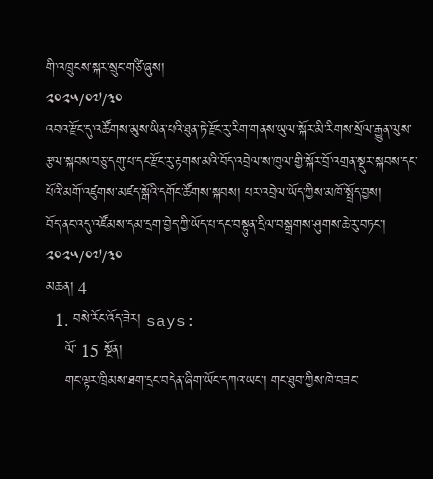གི་འཁྲུངས་སྐར་སྲུང་གཙི་ཞུས།
༢༠༢༥/༠༧/༣༠
འབའ་རྫོང་དུ་འཚོགས་མུས་ཡིན་པའི་ཐུན་ཏེ་རྫོང་རུ་རིག་གནས་ཡུལ་སྐོར་མི་རིགས་སྲོལ་རྒྱུན་ལུས་རྩལ་སྐབས་བཅུ་དགུ་པ་དང་རྫོང་རུ་རྟགས་མའི་བོད་འབྲེལ་ས་ཁུལ་གྱི་སྐོར་བྲོ་འགྲན་སྡུར་སྐབས་དང་པོའི་མགོ་འཛུགས་མཛད་སྒོའི་དགོང་ཚོགས་སྐབས། པར་འབྲེལ་ཡོད་ཀྱིས་མཁོ་སྤྲོད་བྱས།
བོད་ནང་འདུ་འཛོམས་དམ་དྲག་བྱེད་ཀྱི་ཡོད་པ་དང་བསྟུན་དྲིལ་བསྒྲགས་ཤུགས་ཆེ་རུ་བཏང་།
༢༠༢༥/༠༧/༣༠
མཆན། 4
  1. བསེ་རོང་འོད་ཟེར། says:
    ལོ་ 15 སྔོན།
    གང་ལྟར་ཁྲིམས་ཐག་དྲང་བདེན་ཞིག་ཡོང་དཀའ་ཡང་། གང་ཐུབ་ཀྱིས་ཁེ་བཟང་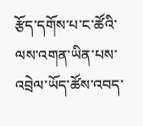རྩོད་དགོས་པ་ང་ཚོའི་ལས་འགན་ཡིན་པས་འབྲེལ་ཡོད་ཚོས་འབད་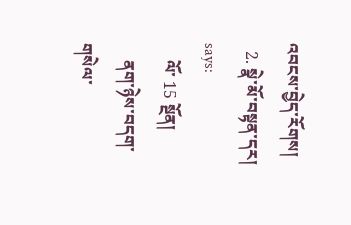འབངས་བྱེད་རོགས།
  2. སྣེ་མོ་བསྟན་དར། says:
    ལོ་ 15 སྔོན།
    ནག་ཉེས་བདག་གསེལ་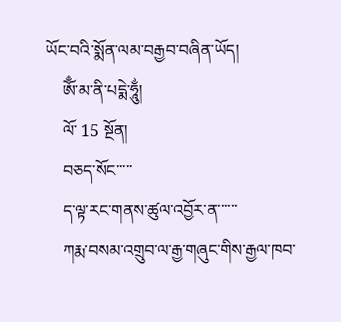ཡོང་བའི་སྨོན་ལམ་བརྒྱབ་བཞིན་ཡོད།
    ཨོྃ་མ་ནི་པདྨེ་ཧཱུྂ།
    ལོ་ 15 སྔོན།
    བཅད་སོང་་་་་
    ད་ལྟ་རང་གནས་ཚུལ་འབྱོར་ན་་་་་་
    ཀརྨ་བསམ་འགྲུབ་ལ་རྒྱ་གཞུང་གིས་རྒྱལ་ཁབ་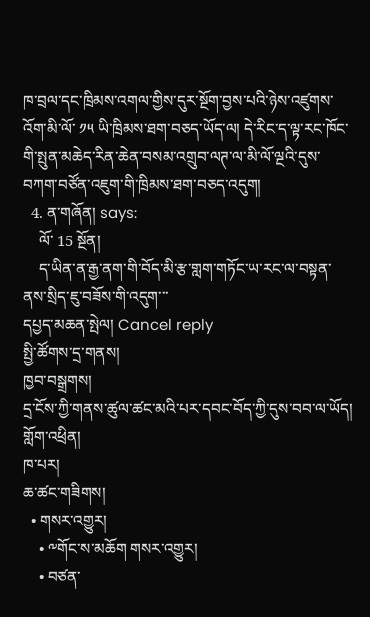ཁ་བྲལ་དང་ཁྲིམས་འགལ་གྱིས་དུར་སྔོག་བྱས་པའི་ཉེས་འཛུགས་འོག་མི་ལོ་ ༡༥ ཡི་ཁྲིམས་ཐག་བཅད་ཡོད་ལ། དེ་རིང་ད་ལྟ་རང་ཁོང་གི་སྤུན་མཆེད་རིན་ཆེན་བསམ་འགྲུབ་ལཊ་ལ་མི་ལོ་ལྔའི་དུས་བཀག་བཙོན་འཇུག་གི་ཁྲིམས་ཐག་བཅད་འདུག།
  4. ན་གཞོན། says:
    ལོ་ 15 སྔོན།
    ད་ཡིན་ན་རྒྱ་ནག་གི་བོད་མི་རྩ་གླག་གཏོང་ཡ་རང་ལ་བསྟན་ནས་སྲིད་ཇུ་བཟོས་གི་འདུག་་་
དཔྱད་མཆན་སྤེལ། Cancel reply
སྤྱི་ཚོགས་དྲ་གནས།
ཁྱབ་བསྒྲགས།
དྲ་ངོས་ཀྱི་གནས་ཚུལ་ཚང་མའི་པར་དབང་བོད་ཀྱི་དུས་བབ་ལ་ཡོད།
གློག་འཕྲིན།
ཁ་པར།
ཆ་ཚང་གཟིགས།
  • གསར་འགྱུར།
    • ༸གོང་ས་མཆོག གསར་འགྱུར།
    • བཙན་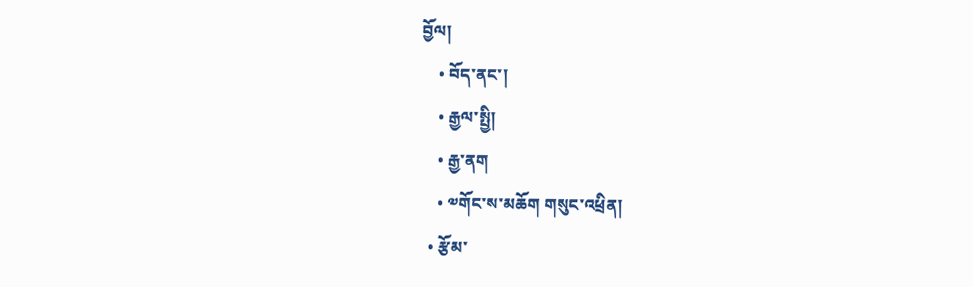བྱོལ།
    • བོད་ནང་།
    • རྒྱལ་སྤྱི།
    • རྒྱ་ནག
    • ༧གོང་ས་མཆོག གསུང་འཕྲིན།
  • རྩོམ་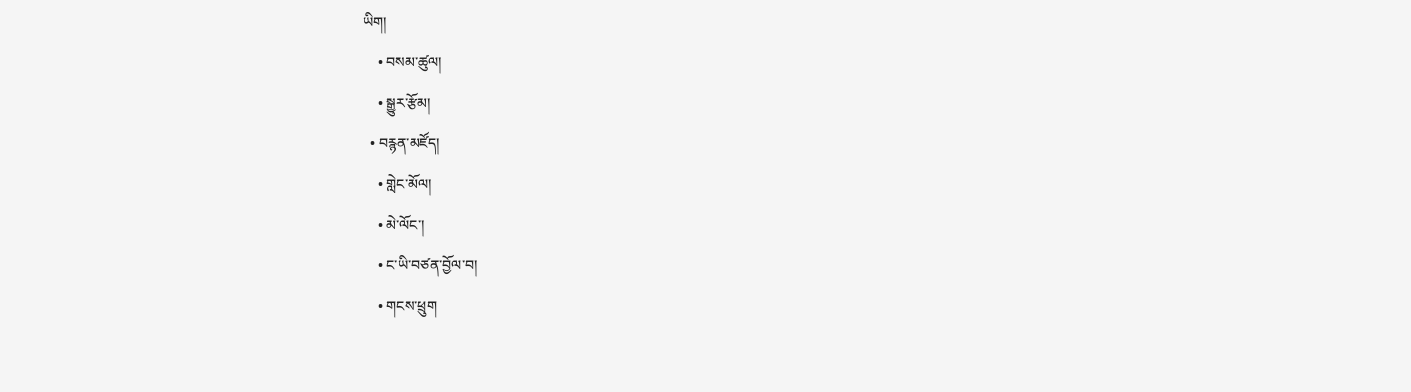ཡིག།
    • བསམ་ཚུལ།
    • སྒྱུར་རྩོམ།
  • བརྙན་མཛོད།
    • གླེང་མོལ།
    • མེ་ལོང་།
    • ང་ཡི་བཙན་བྱོལ་བ།
    • གངས་ཕྲུག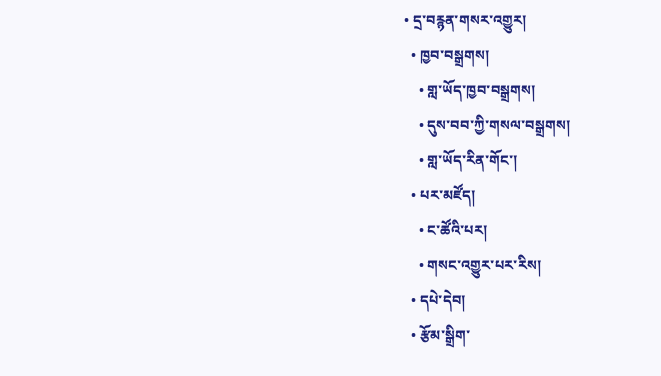• དྲ་བརྙན་གསར་འགྱུར།
  • ཁྱབ་བསྒྲགས།
    • གླ་ཡོད་ཁྱབ་བསྒྲགས།
    • དུས་བབ་ཀྱི་གསལ་བསྒྲགས།
    • གླ་ཡོད་རིན་གོང་།
  • པར་མཛོད།
    • ང་ཚོའི་པར།
    • གསང་འགྱུར་པར་རིས།
  • དཔེ་དེབ།
  • རྩོམ་སྒྲིག་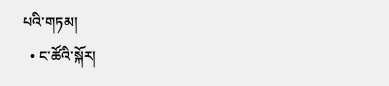པའི་གཏམ།
  • ང་ཚོའི་སྐོར།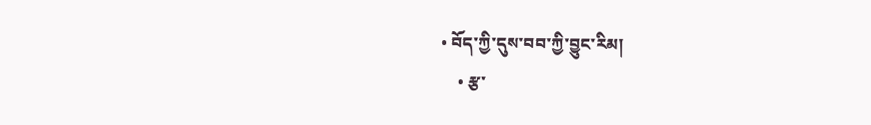• བོད་ཀྱི་དུས་བབ་ཀྱི་བྱུང་རིམ།
    • རྩ་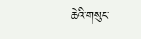ཆེའི་གསུང་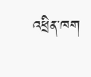འཕྲིན་ཁག